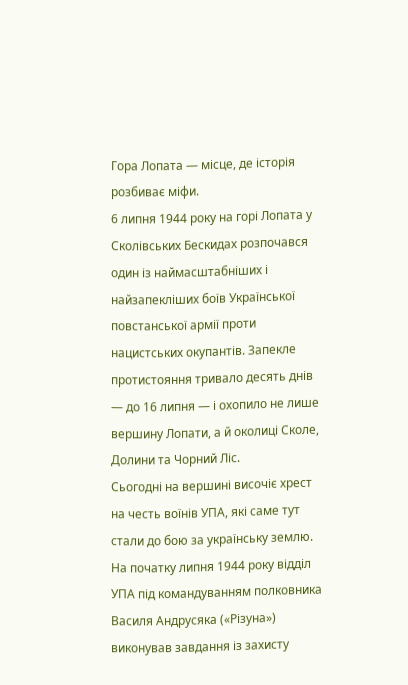Гора Лопата — місце, де історія розбиває міфи.
6 липня 1944 року на горі Лопата у Сколівських Бескидах розпочався один із наймасштабніших і найзапекліших боїв Української повстанської армії проти нацистських окупантів. Запекле протистояння тривало десять днів — до 16 липня — і охопило не лише вершину Лопати, а й околиці Сколе, Долини та Чорний Ліс.
Сьогодні на вершині височіє хрест на честь воїнів УПА, які саме тут стали до бою за українську землю.
На початку липня 1944 року відділ УПА під командуванням полковника Василя Андрусяка («Різуна») виконував завдання із захисту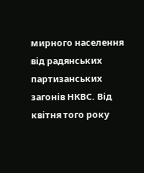мирного населення від радянських партизанських загонів НКВС. Від квітня того року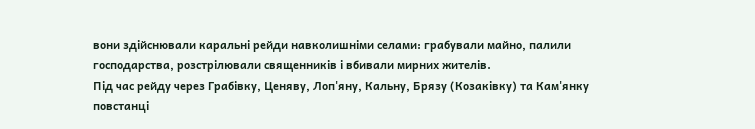вони здійснювали каральні рейди навколишніми селами: грабували майно, палили господарства, розстрілювали священників і вбивали мирних жителів.
Під час рейду через Грабівку, Ценяву, Лоп'яну, Кальну, Брязу (Козаківку) та Кам'янку повстанці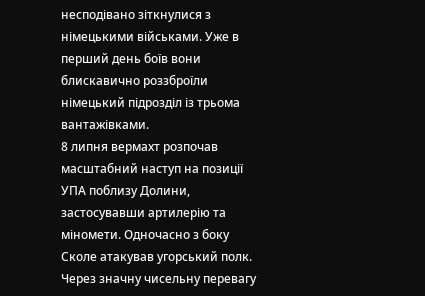несподівано зіткнулися з німецькими військами. Уже в перший день боїв вони блискавично роззброїли німецький підрозділ із трьома вантажівками.
8 липня вермахт розпочав масштабний наступ на позиції УПА поблизу Долини, застосувавши артилерію та міномети. Одночасно з боку Сколе атакував угорський полк. Через значну чисельну перевагу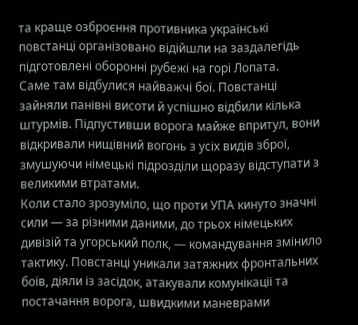та краще озброєння противника українські повстанці організовано відійшли на заздалегідь підготовлені оборонні рубежі на горі Лопата.
Саме там відбулися найважчі бої. Повстанці зайняли панівні висоти й успішно відбили кілька штурмів. Підпустивши ворога майже впритул, вони відкривали нищівний вогонь з усіх видів зброї, змушуючи німецькі підрозділи щоразу відступати з великими втратами.
Коли стало зрозуміло, що проти УПА кинуто значні сили — за різними даними, до трьох німецьких дивізій та угорський полк, — командування змінило тактику. Повстанці уникали затяжних фронтальних боїв, діяли із засідок, атакували комунікації та постачання ворога, швидкими маневрами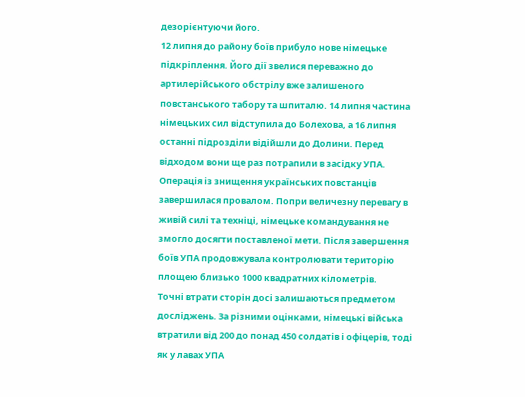дезорієнтуючи його.
12 липня до району боїв прибуло нове німецьке підкріплення. Його дії звелися переважно до артилерійського обстрілу вже залишеного повстанського табору та шпиталю. 14 липня частина німецьких сил відступила до Болехова, а 16 липня останні підрозділи відійшли до Долини. Перед відходом вони ще раз потрапили в засідку УПА.
Операція із знищення українських повстанців завершилася провалом. Попри величезну перевагу в живій силі та техніці, німецьке командування не змогло досягти поставленої мети. Після завершення боїв УПА продовжувала контролювати територію площею близько 1000 квадратних кілометрів.
Точні втрати сторін досі залишаються предметом досліджень. За різними оцінками, німецькі війська втратили від 200 до понад 450 солдатів і офіцерів, тоді як у лавах УПА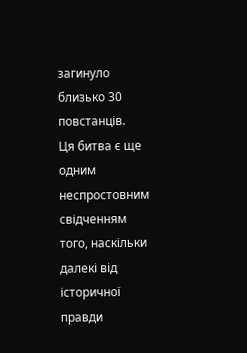загинуло близько 30 повстанців.
Ця битва є ще одним неспростовним свідченням того, наскільки далекі від історичної правди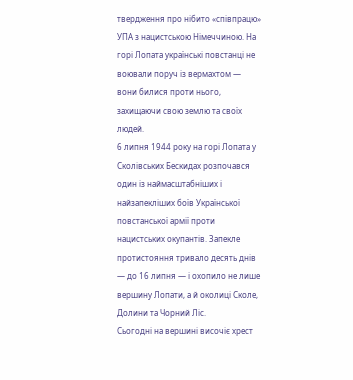твердження про нібито «співпрацю» УПА з нацистською Німеччиною. На горі Лопата українські повстанці не воювали поруч із вермахтом — вони билися проти нього, захищаючи свою землю та своїх людей.
6 липня 1944 року на горі Лопата у Сколівських Бескидах розпочався один із наймасштабніших і найзапекліших боїв Української повстанської армії проти нацистських окупантів. Запекле протистояння тривало десять днів — до 16 липня — і охопило не лише вершину Лопати, а й околиці Сколе, Долини та Чорний Ліс.
Сьогодні на вершині височіє хрест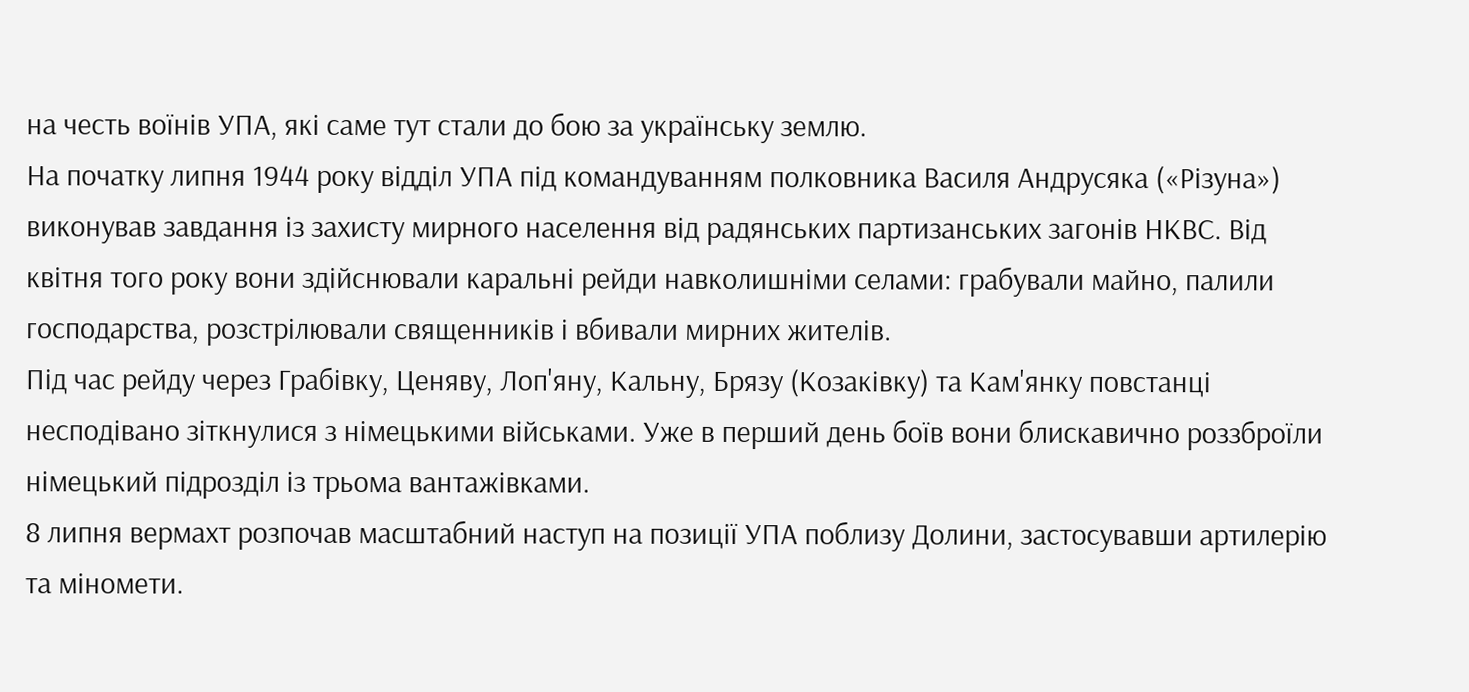на честь воїнів УПА, які саме тут стали до бою за українську землю.
На початку липня 1944 року відділ УПА під командуванням полковника Василя Андрусяка («Різуна») виконував завдання із захисту мирного населення від радянських партизанських загонів НКВС. Від квітня того року вони здійснювали каральні рейди навколишніми селами: грабували майно, палили господарства, розстрілювали священників і вбивали мирних жителів.
Під час рейду через Грабівку, Ценяву, Лоп'яну, Кальну, Брязу (Козаківку) та Кам'янку повстанці несподівано зіткнулися з німецькими військами. Уже в перший день боїв вони блискавично роззброїли німецький підрозділ із трьома вантажівками.
8 липня вермахт розпочав масштабний наступ на позиції УПА поблизу Долини, застосувавши артилерію та міномети.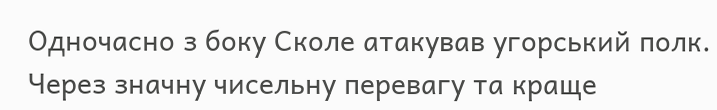Одночасно з боку Сколе атакував угорський полк. Через значну чисельну перевагу та краще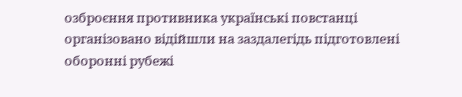озброєння противника українські повстанці організовано відійшли на заздалегідь підготовлені оборонні рубежі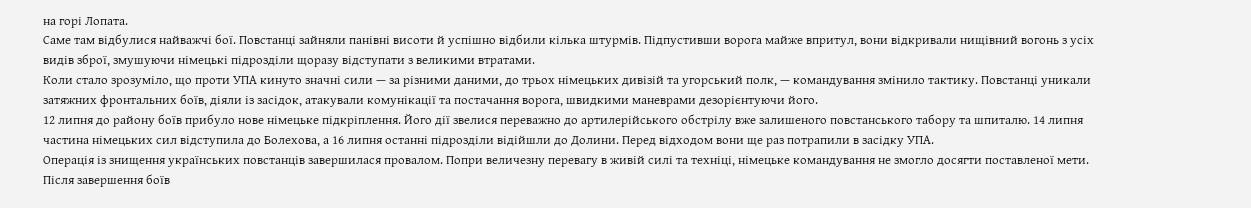на горі Лопата.
Саме там відбулися найважчі бої. Повстанці зайняли панівні висоти й успішно відбили кілька штурмів. Підпустивши ворога майже впритул, вони відкривали нищівний вогонь з усіх видів зброї, змушуючи німецькі підрозділи щоразу відступати з великими втратами.
Коли стало зрозуміло, що проти УПА кинуто значні сили — за різними даними, до трьох німецьких дивізій та угорський полк, — командування змінило тактику. Повстанці уникали затяжних фронтальних боїв, діяли із засідок, атакували комунікації та постачання ворога, швидкими маневрами дезорієнтуючи його.
12 липня до району боїв прибуло нове німецьке підкріплення. Його дії звелися переважно до артилерійського обстрілу вже залишеного повстанського табору та шпиталю. 14 липня частина німецьких сил відступила до Болехова, а 16 липня останні підрозділи відійшли до Долини. Перед відходом вони ще раз потрапили в засідку УПА.
Операція із знищення українських повстанців завершилася провалом. Попри величезну перевагу в живій силі та техніці, німецьке командування не змогло досягти поставленої мети. Після завершення боїв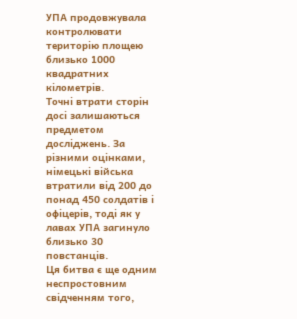УПА продовжувала контролювати територію площею близько 1000 квадратних кілометрів.
Точні втрати сторін досі залишаються предметом досліджень. За різними оцінками, німецькі війська втратили від 200 до понад 450 солдатів і офіцерів, тоді як у лавах УПА загинуло близько 30 повстанців.
Ця битва є ще одним неспростовним свідченням того,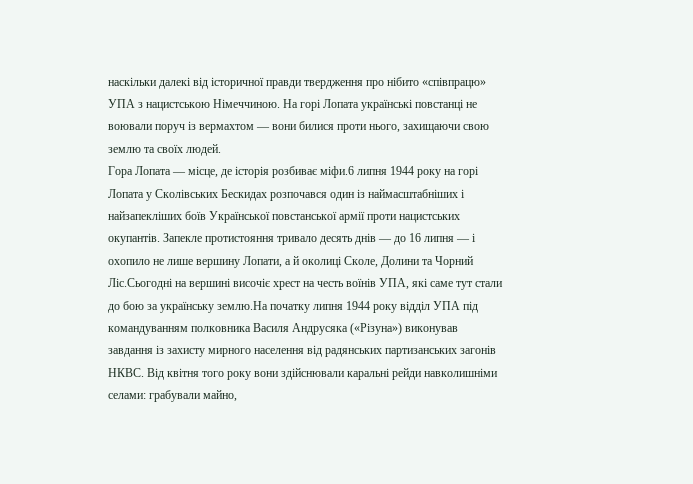наскільки далекі від історичної правди твердження про нібито «співпрацю» УПА з нацистською Німеччиною. На горі Лопата українські повстанці не воювали поруч із вермахтом — вони билися проти нього, захищаючи свою землю та своїх людей.
Гора Лопата — місце, де історія розбиває міфи.6 липня 1944 року на горі Лопата у Сколівських Бескидах розпочався один із наймасштабніших і найзапекліших боїв Української повстанської армії проти нацистських окупантів. Запекле протистояння тривало десять днів — до 16 липня — і охопило не лише вершину Лопати, а й околиці Сколе, Долини та Чорний Ліс.Сьогодні на вершині височіє хрест на честь воїнів УПА, які саме тут стали до бою за українську землю.На початку липня 1944 року відділ УПА під командуванням полковника Василя Андрусяка («Різуна») виконував завдання із захисту мирного населення від радянських партизанських загонів НКВС. Від квітня того року вони здійснювали каральні рейди навколишніми селами: грабували майно,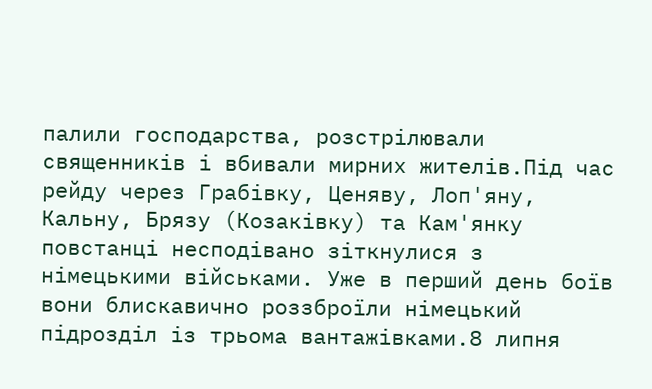палили господарства, розстрілювали священників і вбивали мирних жителів.Під час рейду через Грабівку, Ценяву, Лоп'яну, Кальну, Брязу (Козаківку) та Кам'янку повстанці несподівано зіткнулися з німецькими військами. Уже в перший день боїв вони блискавично роззброїли німецький підрозділ із трьома вантажівками.8 липня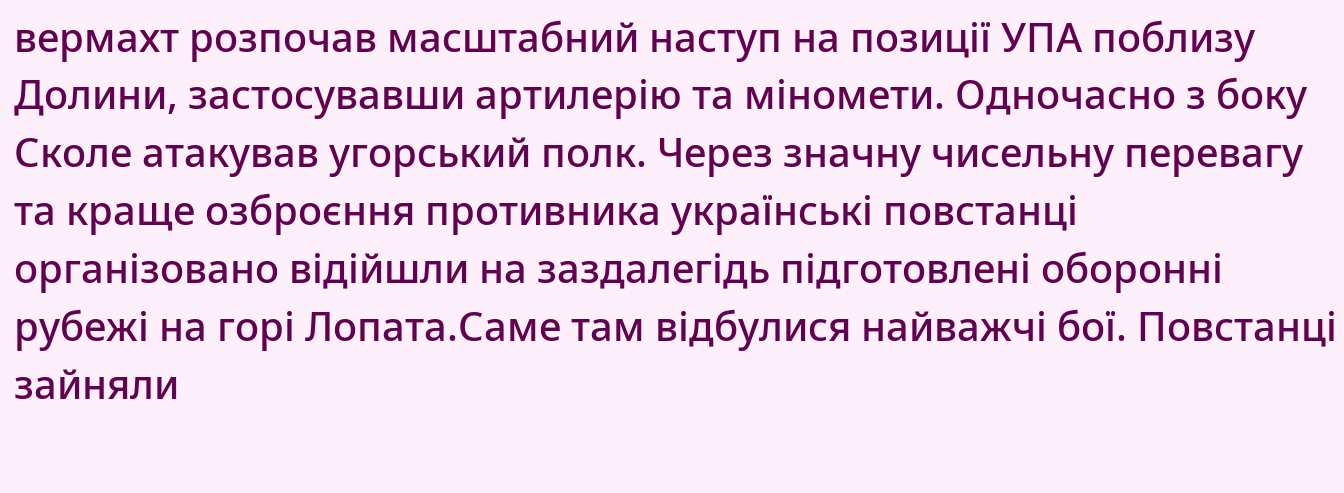вермахт розпочав масштабний наступ на позиції УПА поблизу Долини, застосувавши артилерію та міномети. Одночасно з боку Сколе атакував угорський полк. Через значну чисельну перевагу та краще озброєння противника українські повстанці організовано відійшли на заздалегідь підготовлені оборонні рубежі на горі Лопата.Саме там відбулися найважчі бої. Повстанці зайняли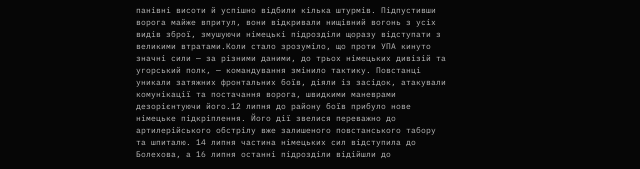панівні висоти й успішно відбили кілька штурмів. Підпустивши ворога майже впритул, вони відкривали нищівний вогонь з усіх видів зброї, змушуючи німецькі підрозділи щоразу відступати з великими втратами.Коли стало зрозуміло, що проти УПА кинуто значні сили — за різними даними, до трьох німецьких дивізій та угорський полк, — командування змінило тактику. Повстанці уникали затяжних фронтальних боїв, діяли із засідок, атакували комунікації та постачання ворога, швидкими маневрами дезорієнтуючи його.12 липня до району боїв прибуло нове німецьке підкріплення. Його дії звелися переважно до артилерійського обстрілу вже залишеного повстанського табору та шпиталю. 14 липня частина німецьких сил відступила до Болехова, а 16 липня останні підрозділи відійшли до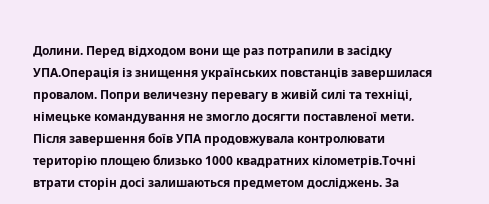Долини. Перед відходом вони ще раз потрапили в засідку УПА.Операція із знищення українських повстанців завершилася провалом. Попри величезну перевагу в живій силі та техніці, німецьке командування не змогло досягти поставленої мети. Після завершення боїв УПА продовжувала контролювати територію площею близько 1000 квадратних кілометрів.Точні втрати сторін досі залишаються предметом досліджень. За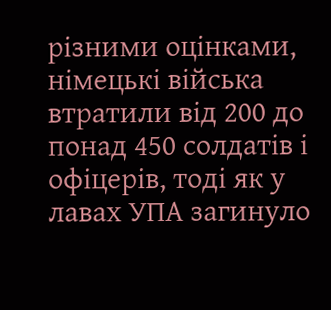різними оцінками, німецькі війська втратили від 200 до понад 450 солдатів і офіцерів, тоді як у лавах УПА загинуло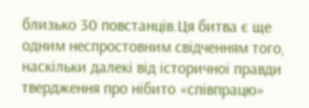близько 30 повстанців.Ця битва є ще одним неспростовним свідченням того, наскільки далекі від історичної правди твердження про нібито «співпрацю»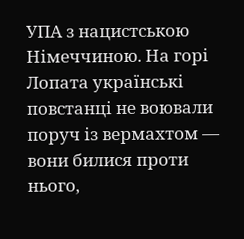УПА з нацистською Німеччиною. На горі Лопата українські повстанці не воювали поруч із вермахтом — вони билися проти нього,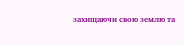захищаючи свою землю та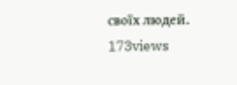своїх людей.
173views